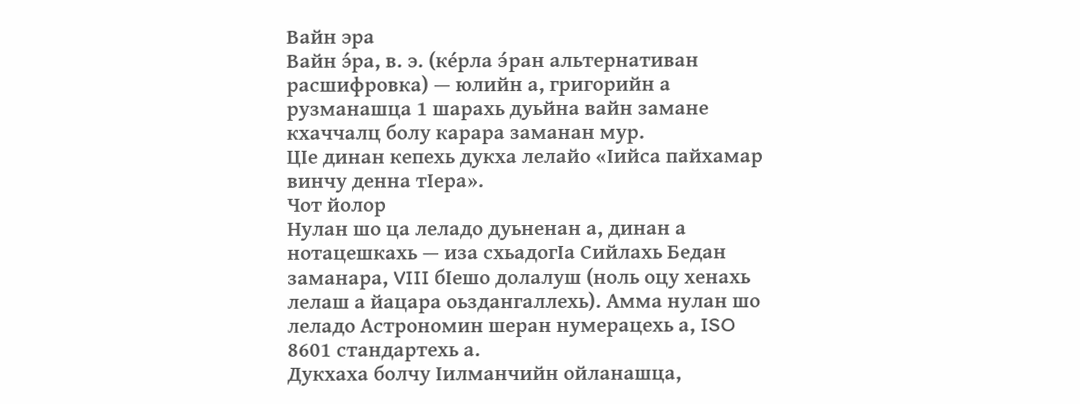Вайн эра
Вайн э́ра, в. э. (ке́рла э́ран альтернативан расшифровка) — юлийн а, григорийн а рузманашца 1 шарахь дуьйна вайн замане кхаччалц болу карара заманан мур.
ЦӀе динан кепехь дукха лелайо «Ӏийса пайхамар винчу денна тӀера».
Чот йолор
Нулан шо ца леладо дуьненан а, динан а нотацешкахь — иза схьадогӀа Сийлахь Бедан заманара, VIII бӀешо долалуш (ноль оцу хенахь лелаш а йацара оьздангаллехь). Амма нулан шо леладо Астрономин шеран нумерацехь а, ISO 8601 стандартехь а.
Дукхаха болчу Ӏилманчийн ойланашца,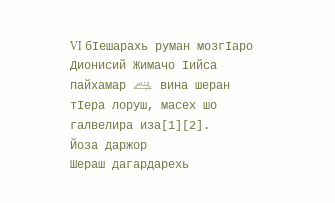VI бӀешарахь руман мозгӀаро Дионисий Жимачо Ӏийса пайхамар ﵇ вина шеран тӀера лоруш, масех шо галвелира иза[1][2].
Йоза даржор
Шераш дагардарехь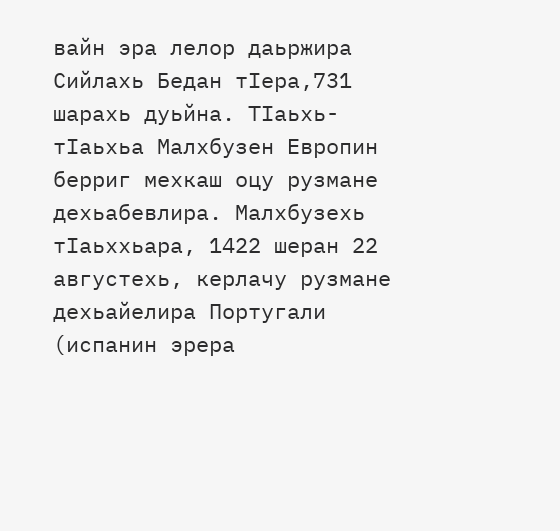вайн эра лелор даьржира Сийлахь Бедан тӀера,731 шарахь дуьйна. ТӀаьхь-тӀаьхьа Малхбузен Европин берриг мехкаш оцу рузмане дехьабевлира. Малхбузехь тӀаьххьара, 1422 шеран 22 августехь, керлачу рузмане дехьайелира Португали (испанин эрера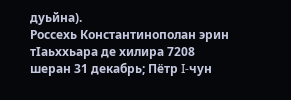дуьйна).
Россехь Константинополан эрин тӀаьххьара де хилира 7208 шеран 31 декабрь; Пётр I-чун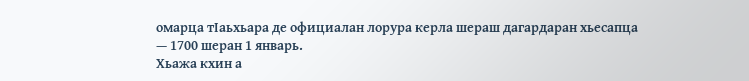омарца тӀаьхьара де официалан лорура керла шераш дагардаран хьесапца — 1700 шеран 1 январь.
Хьажа кхин а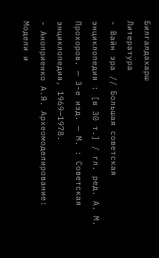Билгалдахарш
Литература
- Вайн эра // Большая советская энциклопедия : [в 30 т.] / гл. ред. А. М. Прохоров. — 3-е изд. — М. : Советская энциклопедия, 1969—1978.
- Аноприенко А.Я. Археомоделирование: Модели и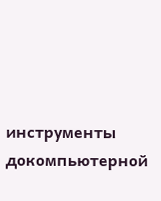инструменты докомпьютерной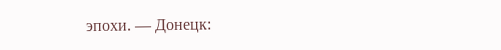эпохи. — Донецк: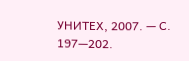УНИТЕХ, 2007. — С. 197—202.